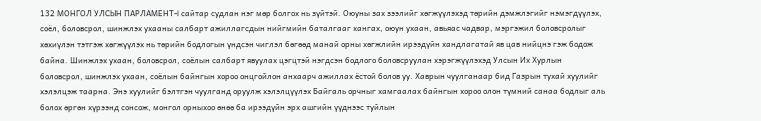132 МОНГОЛ УЛСЫН ПАРЛАМЕНТ-I сайтар судлан нэг мөр болгох нь зүйтэй. Оюуны зах зээлийг хөгжүүлэхэд төрийн дэмжлэгийг нэмэгдүүлэх, соёл, боловсрол, шинжлэх ухааны салбарт ажиллагсдын нийгмийн баталгааг хангах, оюун ухаан, авьяас чадвар, мэргэжил боловсролыг хөхиүлэн тэтгэж хөгжүүлэх нь төрийн бодлогын үндсэн чиглэл бөгөөд манай орны хөгжлийн ирээдүйн хандлагатай яв цав нийцнэ гэж бодож байна. Шинжлэх ухаан, боловсрол, соёлын салбарт явуулах цэгцтэй нэгдсэн бодлого боловсруулан хэрэгжүүлэхэд Улсын Их Хурлын боловсрол, шинжлэх ухаан, соёлын байнгын хороо онцгойлон анхаарч ажиллах ёстой болов уу. Хаврын чуулганаар бид Газрын тухай хуулийг хэлэлцэж таарна. Энэ хуулийг бэлтгэн чуулганд оруулж хэлэлцүүлэх Байгаль орчныг хамгаалах байнгын хороо олон түмний санаа бодлыг аль болох өргөн хүрээнд сонсож, монгол орныхоо өнөө ба ирээдүйн эрх ашгийн үүднээс туйлын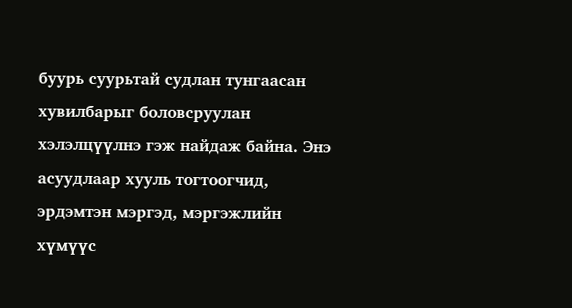буурь суурьтай судлан тунгаасан хувилбарыг боловсруулан хэлэлцүүлнэ гэж найдаж байна. Энэ асуудлаар хууль тогтоогчид, эрдэмтэн мэргэд, мэргэжлийн хүмүүс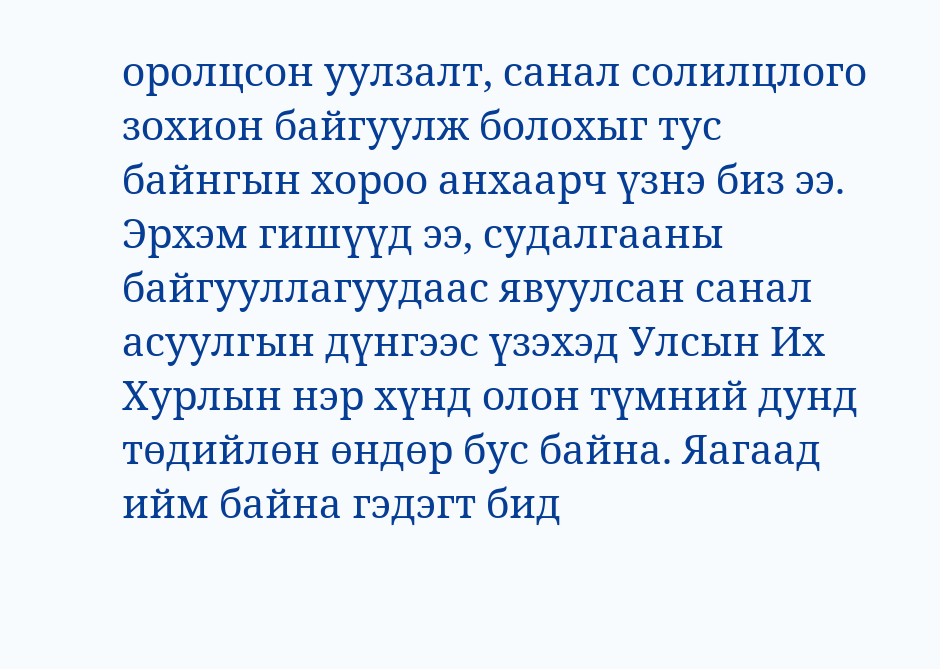оролцсон уулзалт, санал солилцлого зохион байгуулж болохыг тус байнгын хороо анхаарч үзнэ биз ээ. Эрхэм гишүүд ээ, судалгааны байгууллагуудаас явуулсан санал асуулгын дүнгээс үзэхэд Улсын Их Хурлын нэр хүнд олон түмний дунд төдийлөн өндөр бус байна. Яагаад ийм байна гэдэгт бид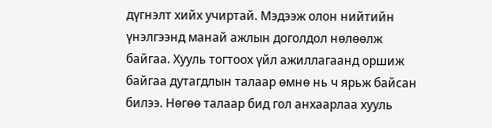дүгнэлт хийх учиртай. Мэдээж олон нийтийн үнэлгээнд манай ажлын доголдол нөлөөлж байгаа. Хууль тогтоох үйл ажиллагаанд оршиж байгаа дутагдлын талаар өмнө нь ч ярьж байсан билээ. Нөгөө талаар бид гол анхаарлаа хууль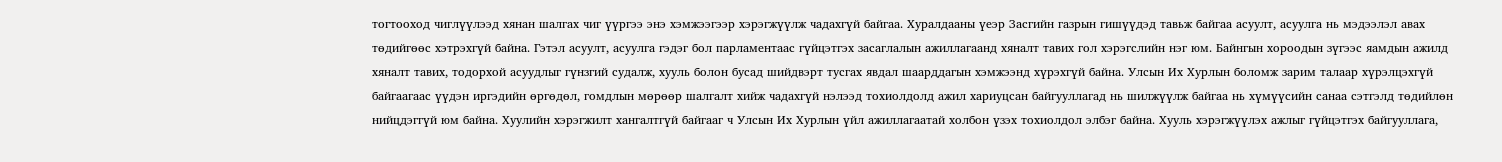тогтооход чиглүүлээд хянан шалгах чиг үүргээ энэ хэмжээгээр хэрэгжүүлж чадахгүй байгаа. Хуралдааны үеэр Засгийн газрын гишүүдэд тавьж байгаа асуулт, асуулга нь мэдээлэл авах төдийгөөс хэтрэхгүй байна. Гэтэл асуулт, асуулга гэдэг бол парламентаас гүйцэтгэх засаглалын ажиллагаанд хяналт тавих гол хэрэгслийн нэг юм. Байнгын хороодын зүгээс яамдын ажилд хяналт тавих, тодорхой асуудлыг гүнзгий судалж, хууль болон бусад шийдвэрт тусгах явдал шаарддагын хэмжээнд хүрэхгүй байна. Улсын Их Хурлын боломж зарим талаар хүрэлцэхгүй байгаагаас үүдэн иргэдийн өргөдөл, гомдлын мөрөөр шалгалт хийж чадахгүй нэлээд тохиолдолд ажил хариуцсан байгууллагад нь шилжүүлж байгаа нь хүмүүсийн санаа сэтгэлд төдийлөн нийцдэггүй юм байна. Хуулийн хэрэгжилт хангалтгүй байгааг ч Улсын Их Хурлын үйл ажиллагаатай холбон үзэх тохиолдол элбэг байна. Хууль хэрэгжүүлэх ажлыг гүйцэтгэх байгууллага,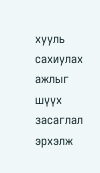хууль сахиулах ажлыг шүүх засаглал эрхэлж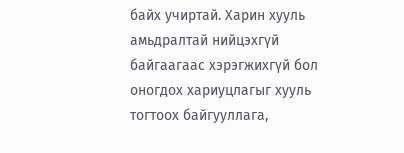байх учиртай. Харин хууль амьдралтай нийцэхгүй байгаагаас хэрэгжихгүй бол оногдох хариуцлагыг хууль тогтоох байгууллага,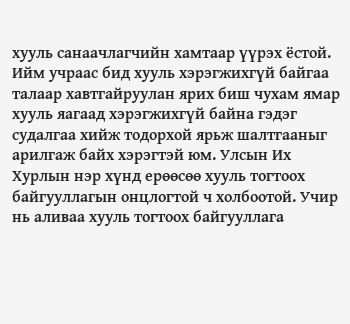хууль санаачлагчийн хамтаар үүрэх ёстой. Ийм учраас бид хууль хэрэгжихгүй байгаа талаар хавтгайруулан ярих биш чухам ямар хууль яагаад хэрэгжихгүй байна гэдэг судалгаа хийж тодорхой ярьж шалтгааныг арилгаж байх хэрэгтэй юм. Улсын Их Хурлын нэр хүнд ерөөсөө хууль тогтоох байгууллагын онцлогтой ч холбоотой. Учир нь аливаа хууль тогтоох байгууллага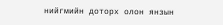нийгмийн доторх олон янзын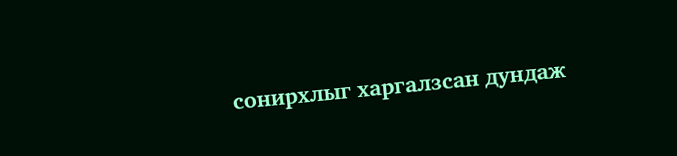сонирхлыг харгалзсан дундаж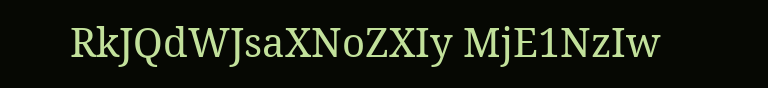RkJQdWJsaXNoZXIy MjE1NzIw